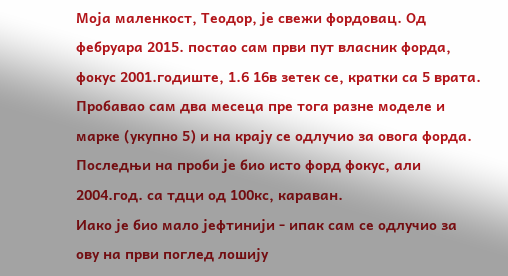Моја маленкост, Теодор, је свежи фордовац. Од фебруара 2015. постао сам први пут власник форда,
фокус 2001.годиште, 1.6 16в зетек се, кратки са 5 врата.
Пробавао сам два месеца пре тога разне моделе и марке (укупно 5) и на крају се одлучио за овога форда.
Последњи на проби је био исто форд фокус, али 2004.год. са тдци од 100кс, караван.
Иако је био мало јефтинији - ипак сам се одлучио за ову на први поглед лошију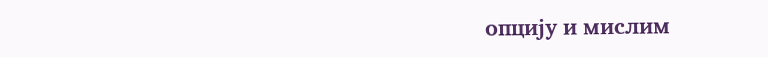опцију и мислим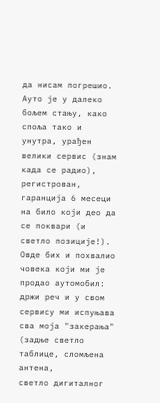да нисам погрешио.
Ауто је у далеко бољем стању, како споља тако и унутра, урађен велики сервис (знам када се радио), регистрован,
гаранција 6 месеци на било који део да се поквари (и светло позиције!). Овде бих и похвалио човека који ми је продао аутомобил:
држи реч и у свом сервису ми испуњава сва моја "закерања" (задње светло таблице, сломљена антена,
светло дигиталног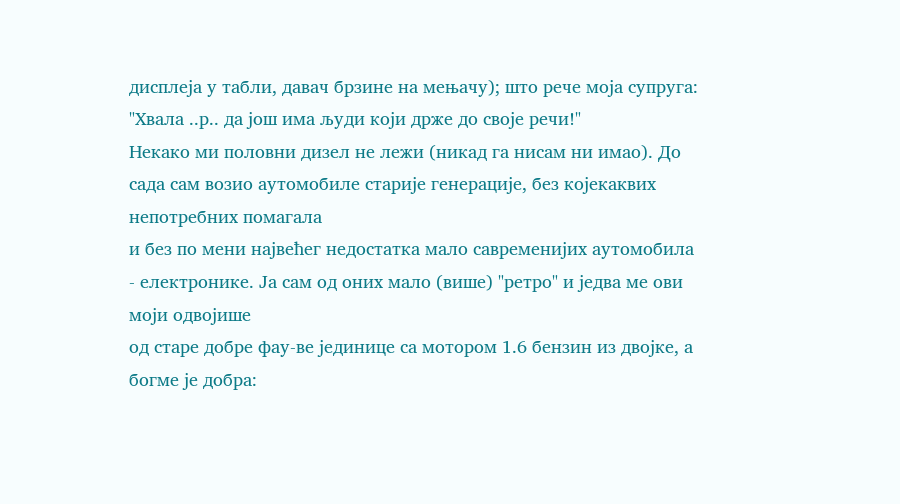дисплеја у табли, давач брзине на мењачу); што рече моја супруга: "Хвала ..р.. да још има људи који држе до своје речи!"
Некако ми половни дизел не лежи (никад га нисам ни имао). До сада сам возио аутомобиле старије генерације, без којекаквих непотребних помагала
и без по мени највећег недостатка мало савременијих аутомобила - електронике. Ја сам од оних мало (више) "ретро" и једва ме ови моји одвојише
од старе добре фау-ве јединице са мотором 1.6 бензин из двојке, а богме је добра: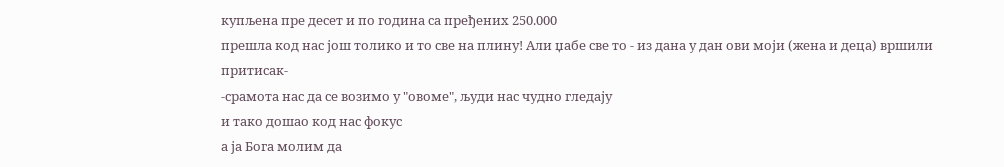купљена пре десет и по година са пређених 250.000
прешла код нас још толико и то све на плину! Али џабе све то - из дана у дан ови моји (жена и деца) вршили притисак-
-срамота нас да се возимо у "овоме", људи нас чудно гледају
и тако дошао код нас фокус
а ја Бога молим да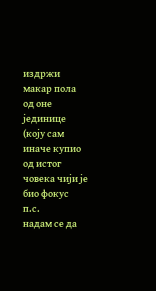издржи макар пола од оне јединице (коју сам иначе купио од истог човека чији је био фокус
п.с.
надам се да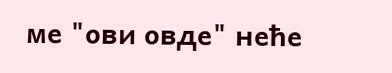ме "ови овде" неће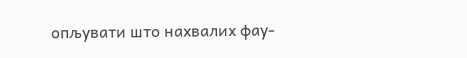опљувати што нахвалих фау-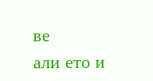ве
али ето и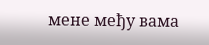мене међу вама